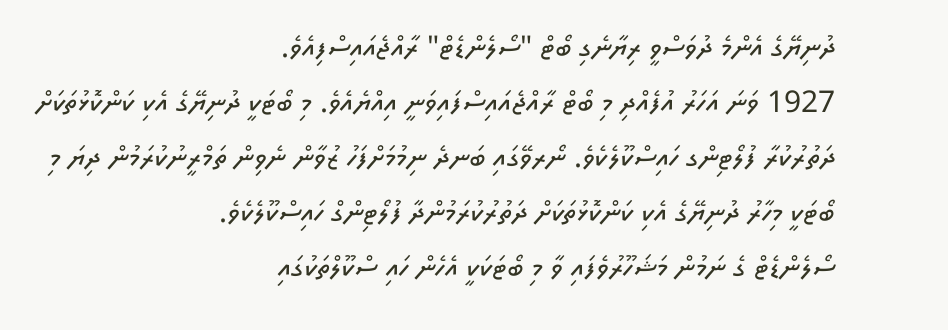ދުނިޔޭގެ އެންމެ ދުވަސްވީ ރިޔާނެގި ބޯޓް "ސޯލެންޑެޓް" ރާއްޖެއައިސްފިއެވެ.
1927 ވަނަ އަހަރު އުފެއްދި މި ބޯޓް ރާއްޖެއައިސްފައިވަނީ އިއްޔެއެވެ. މި ބޯޓަކީ ދުނިޔޭގެ އެކި ކަންކޮޅުތަކަށް ދަތުރުކުރާ ފުލޯޓިންގ ހައިސްކޫލެކެވެ. ނޯރވޭގައި ބަނދެ ނިމުމަށްފަހު ޒުވާން ނެވިން ތަމްރީނުކުރަމުން ދިޔަ މި ބޯޓަކީ މިހާރު ދުނިޔޭގެ އެކި ކަންކޮޅުތަކަށް ދަތުރުކުރަމުންދާ ފުލޯޓިންގް ހައިސްކޫލެކެވެ.
ސޯލެންޑެޓް ގެ ނަމުން މަޝަހޫރުވެފައި ވާ މި ބޯޓަކަކީ އެހެން ހައި ސްކޫލްތަކުގައި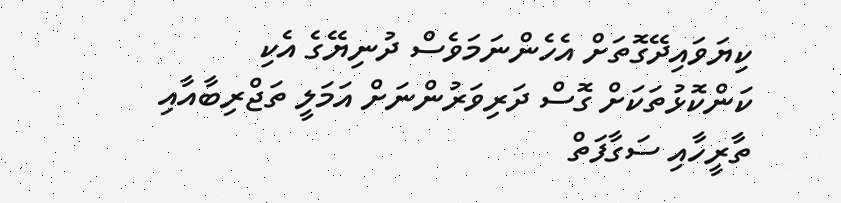ކިޔަވައިދޭގޮތަށް އެހެންނަމަވެސް ދުނިޔޭގެ އެކި ކަންކޮޅުތަކަށް ގޮސް ދަރިވަރުންނަށް އަމަލީ ތަޖްރިބާއާއި ތާރީހާއި ސަގާފަތް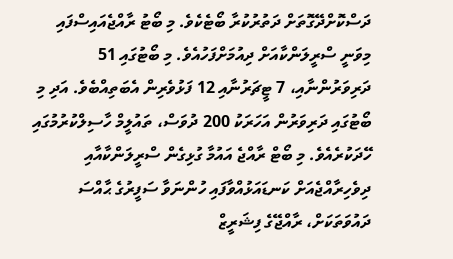ދަސްކޮށްދޭގޮތަށް ދަތުރުކުރާ ބޯޓެކެވެ. މި ބޯޓު ރާއްޖެއައިސްފައި މިވަނީ ސްރީލަންކާއަށް ދިއުމަށްފަހުއެވެ. މި ބޯޓުގައި 51 ދަރިވަރުންނާއި، 7 ޓީޗަރުނާއި 12 ފަޅުވެރިން އެބަތިއްބެވެ. އަދި މި ބޯޓުގައި ދަރިވަރުން އަހަރަކު 200 ދުވަސް، ތައުލީމް ހާސިލްކުރުމުގައި ހޭދަކުރެއެވެ. މި ބޯޓް ރާއްޖެ އައުމާ ގުޅިގެން ސްރީލަންކާއާއި ދިވެހިރާއްޖެއަށް ކަނޑައަޅުއްވާފައި ހުންނަވާ ސަފީރުގެ ޙާއްސަ ދައުވަތަކަށް، ރާއްޖޭގެ ފިޝަރީޒް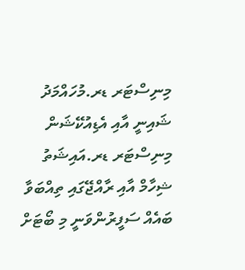މިނިސްޓަރ ޑރ.މުހައްމަދު ޝައިނީ އާއި އެޑިއުކޭޝަން މިނިސްޓަރ ޑރ.އައިޝަތު ޝިހާމް އާއި ރާއްޖޭގައި ތިއްބަވާ ބައެއް ސަފީރުންވަނީ މި ބޯޓަށް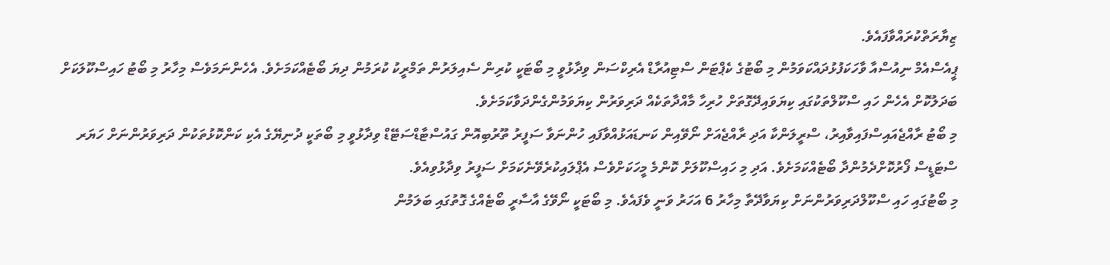ޒިޔާރަތްކުރައްވާފައެވެ.
ޕީއެސްއެމް ނިއުސްއާ ވާހަކަފުޅުދައްކަވަމުން މި ބޯޓުގެ ކެޕްޓަން ސްޓިއުރާޑް އެރިކްސަން ވިދާޅުވީ މި ބޯޓަކީ ކުރިން ސެއިލަރުން ތަމްރީކު ކުރަމުން ދިޔަ ބޯޓެއްކަމަށެވެ. އެހެންނަމަވެސް މިހާރު މި ބޯޓު ހައިސްކޫލަކަށް ބަދަލުކޮށް އެހެން ހައި ސްކޫލްތަކުގައި ކިޔަވައިދޭގޮތަށް ހުރިހާ މާއްދާތަކެއް ދަރިވަރުން ކިޔަވަމުންގެންދަވާކަމަށެވެ.
މި ބޯޓު ރާއްޖެއައިސްފައިވާއިރު، ސްރީލަންކާ އަދި ރާއްޖެއަށް ނޯވޭއިން ކަނޑައަޅުއްވާފައި ހުންނަވާ ސަފީރު ތޫރުބިއޮން ގައުސްޓާޑްސަޓޭޑް ވިދާޅުވީ މި ބޯތަކީ ދުނިޔޭގެ އެކި ކަންކޮޅުތަކުން ދަރިވަރުންނަށް ހަޔަރ ސްޓަޑީސް ފޯރުކޮށްދެމުންދާ ބޯޓެއްކަމަށެވެ. އަދި މި ހައިސްކޫލަށް ކޮންމެ މީހަކަށްވެސް އެޕްލައިކުރެވޭނެކަމަށް ސަފީރު ވިދާޅުވިއެވެ.
މި ބޯޓުގައި ހައި ސްކޫލްދަރިވަރުންނަށް ކިޔަވާދޭތާ މިހާރު 6 އަހަރު ވަނީ ވެފައެވެ. މި ބޯޓަކީ ނޯވޭގެ އާސާރީ ބޯޓެއްގެ ގޮތުގައި ބަލަމުން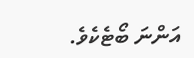އަންނަ ބޯޓެކެވެ.